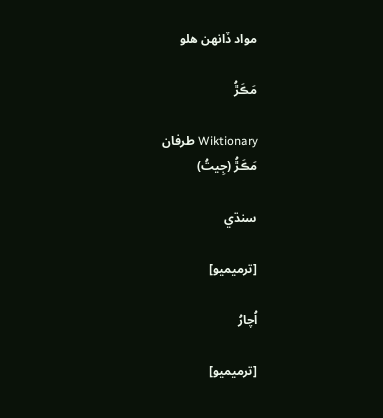مواد ڏانھن هلو

مَڪَڙُ

Wiktionary طرفان
مَڪَڙُ (جِيتُ)

سنڌي

[ترميميو]

اُچارُ

[ترميميو]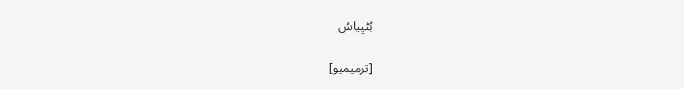بُڻڀياسُ

[ترميميو]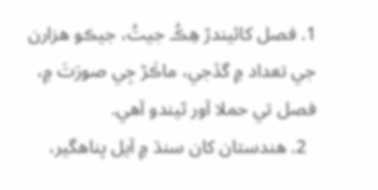1. فصل کائيندڙ ھِڪُ جيتُ، جيڪو ھزارن جي تعداد ۾ گڏجي، ماڪَڙ جِي صورَتَ ۾، فصل تي حملا آور ٿيندو آھي.
  2. ھندستان کان سنڌ ۾ آيل پناھگير،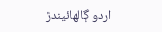اردو ڳالھائيندڙ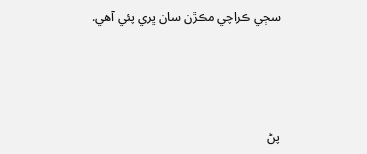سڄي ڪراچي مڪڙن سان ڀري پئي آهي.




پڻ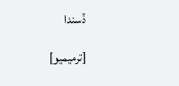ڏسندا

[ترميميو]